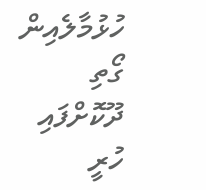ހުޅުމާލެއިން ގޯތި ދޫކޮށްފައި ހުރީ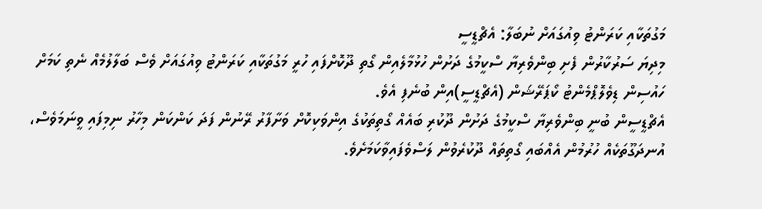މަގުތަކާއި ކަރަންޓު ވިއުގައަށް ނުބަލާ: އެޗްޑީސީ
މިދިޔަ ސަރުކާރުން ފެށި ބިންވެރިޔާ ސްކީމުގެ ދަށުން ހުޅުމާލެއިން ގޯތި ދޫކޮށްފައި ހުރީ މަގުތަކާއި ކަރަންޓު ވިއުގައަށް ވެސް ބަލާލުމެއް ނެތި ކަމަށް ހައުސިން ޑިވެލޮޕްމެންޓު ކޯޕަރޭޝަން (އެޗްޑީސީ)އިން ބުނެފި އެވެ.
އެޗްޑީސީން ބުނީ ބިންވެރިޔާ ސްކީމުގެ ދަށުން ދޫކުރި ބައެއް ގޯތިތަކުގެ އިންވަކިކޮށް ވަށާފާރު ރޭނުން ފަދަ ކަންކަން މިހާރު ނިމިފައި ވީނަމަވެސް، އުނދަގޫތަކެއް ހުރުމުން އެއްބައި ގޯތިތައް ދޫކުރެވުން ލަސްވެފައިވާކަމަށެވެ.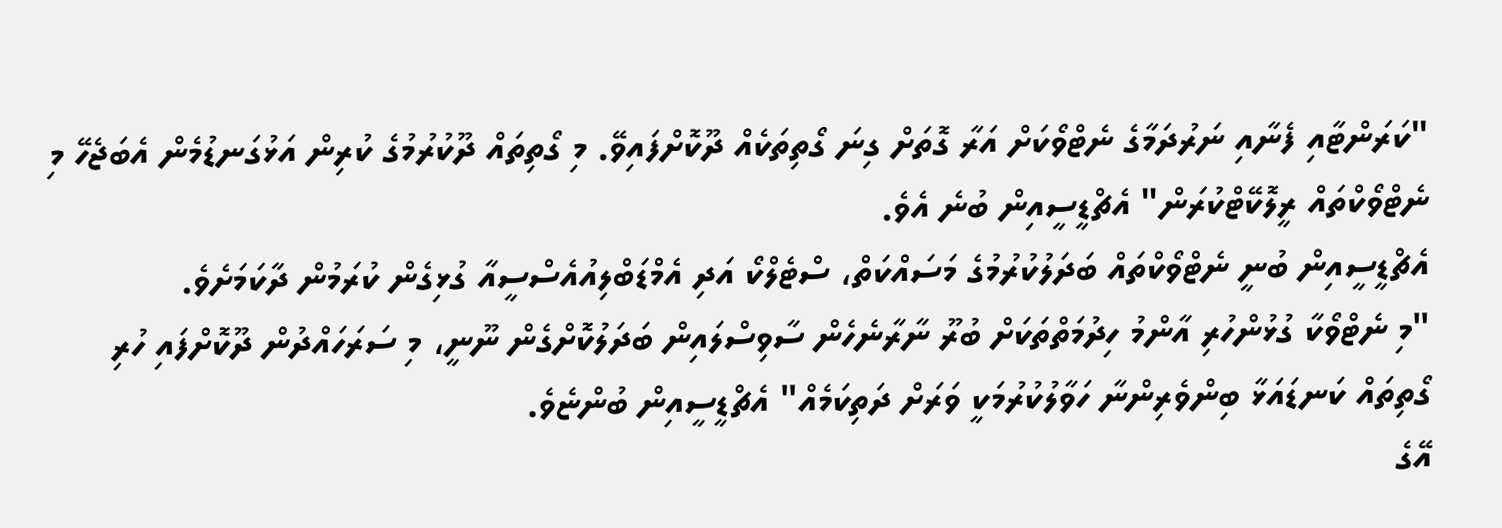"ކަރަންޓާއި ފެނާއި ނަރުދަމާގެ ނެޓްވޯކަށް އަރާ ގޮތަށް ގިނަ ގޯތިތަކެއް ދޫކޮށްފައިވޭ. މި ގޯތިތައް ދޫކުރުމުގެ ކުރިން އަޅުގަނޑުމެން އެބަޖެހޭ މި ނެޓްވޯކްތައް ރީލޮކޭޓްކުރަން" އެޗްޑީސީއިން ބުނެ އެވެ.
އެޗްޑީސީއިން ބުނީ ނެޓްވޯކްތައް ބަދަލުކުރުމުގެ މަސައްކަތް، ސްޓެލްކޯ އަދި އެމްޑަބްލިއުއެސްސީއާ ގުޅިގެން ކުރަމުން ދާކަމަށެވެ.
"މި ނެޓްވޯކާ ގުޅުންހުރި އާންމު ހިދުމަތްތަކަށް ބުރޫ ނާރާނެހެން ސާވިސްލައިން ބަދަލުކޮށްގެން ނޫނީ، މި ސަރަހައްދުން ދޫކޮށްފައި ހުރި ގޯތިތައް ކަނޑައަޅާ ބިންވެރިންނާ ހަވާލުކުރުމަކީ ވަރަށް ދަތިކަމެއް" އެޗްޑީސީއިން ބުންޏެވެ.
އޭގެ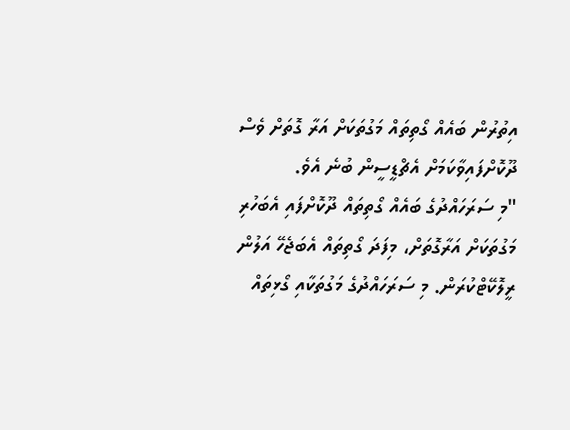އިތުރުން ބައެއް ގޯތިތައް މަގުތަކަށް އަރާ ގޮތަށް ވެސް ދޫކޮށްފައިވާކަމަށް އެޗްޑީސީން ބުނެ އެވެ.
"މި ސަރަހައްދުގެ ބައެއް ގޯތިތައް ދޫކޮށްފައި އެބަހުރި މަގުތަކަށް އަރާގޮތަށް، މިފަދަ ގޯތިތައް އެބަޖެހޭ އަލުން ރީލޮކޭޓްކުރަން. މި ސަރަހައްދުގެ މަގުތަކާއި ގޯޅިތައް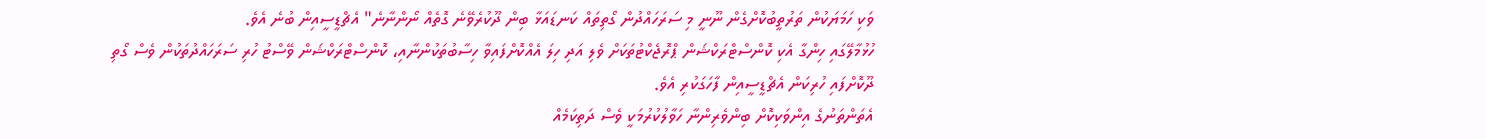ވަކި ހަމަޔަކުން ތަރުތީބުކޮށްގެން ނޫނީ މި ސަރަހައްދުން ގޯތިތައް ކަނޑައަޅާ ބިން ދޫކުރެވޭނެ ގޮތެއް ނޯންނާނެ" އެޗްޑީސީއިން ބުނެ އެވެ.
ހުޅުމާލޭގައި ހިންގާ އެކި ކޮންސްޓްރަކްޝަން ޕްރޮޖެކްޓުތަކަށް ވެލި އަދި ހިލަ އެއްކޮށްފައިވާ ހިސާބުތަކުންނާއި، ކޮންސްޓްރަކްޝަން ވޭސްޓު ހުރި ސަރަހައްދުތަކުން ވެސް ގޯތި ދޫކޮށްފައި ހުރިކަން އެޗްޑީސީއިން ފާހަގަކުރި އެވެ.
އެތަންތަނުގެ އިންވަކިކޮށް ބިންވެރިންނާ ހަވާލުކުރުމަކީ ވެސް ދަތިކަމެއް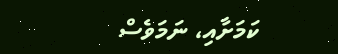ކަމަށާއި، ނަމަވެސް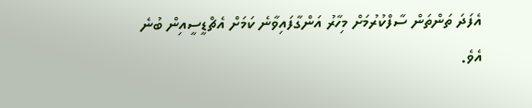އެފަދަ ތަންތަން ސާފްކުރުމަށް މިހާރު އަންގާފައިވާނެ ކަމަށް އެޗްޑީސީއިން ބުނެ އެވެ.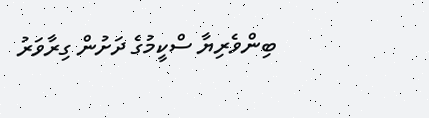ބިންވެރިޔާ ސްކީމުގެ ދަށުން ގިރާވަރު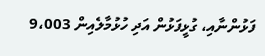ފަޅުންނާއި، ގުޅީފަޅުން އަދި ހުޅުމާލެއިން 9،003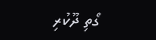ގޯތި ދޫކުރި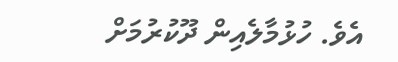އެވެ. ހުޅުމާލެއިން ދޫކުރުމަށް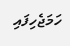ހަމަޖެހިފައި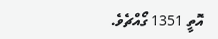އޮތީ 1351 ގޯއްޗެވެ.